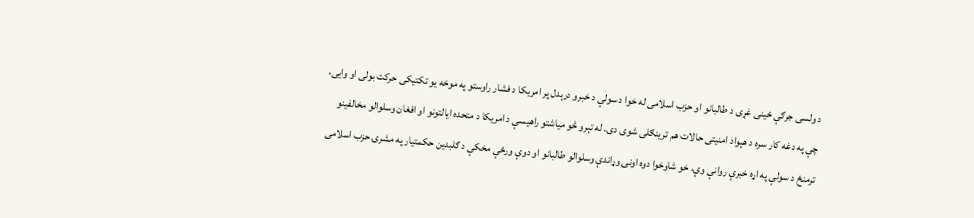د ولسی جرګې ځینی غړی د طالبانو او حزب اسلامی له خوا د سولې د خبرو درېدل پر امریکا د فشار راوستو په موخه یو تکتیکی حرکت بولی او وایی، چې په دغه کار سره د هېواد امنیتی حالات هم ترینګلی شوی دی. له تېرو څو میاشتو راهیسې د امریکا د متحده ایالتونو او افغان وسلوالو مخالفینو ترمنځ د سولې په اړه خبرې روانې وې، خو شاوخوا دوه اونۍ وړاندې وسلوالو طالبانو او دوې ورځې مخکې د ګلبدین حکمتیار په مشرۍ حزب اسلامی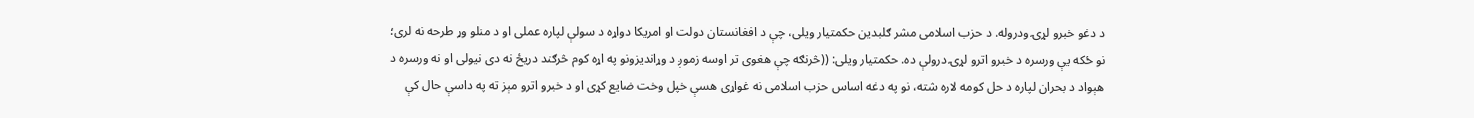د دغو خبرو لړۍ ودروله. د حزب اسلامی مشر ګلبدین حکمتیار ویلی، چې د افغانستان دولت او امریکا دواړه د سولې لپاره عملی او د منلو وړ طرحه نه لری؛ نو ځکه یې ورسره د خبرو اترو لړۍ درولې ده. حکمتیار ویلی: ((څرنګه چې هغوى تر اوسه زموږ د وړاندیزونو په اړه کوم څرګند دریځ نه دى نیولى او نه ورسره د هېواد د بحران لپاره د حل کومه لاره شته، نو په دغه اساس حزب اسلامی نه غواړی هسې خپل وخت ضایع کړی او د خبرو اترو مېز ته په داسې حال کې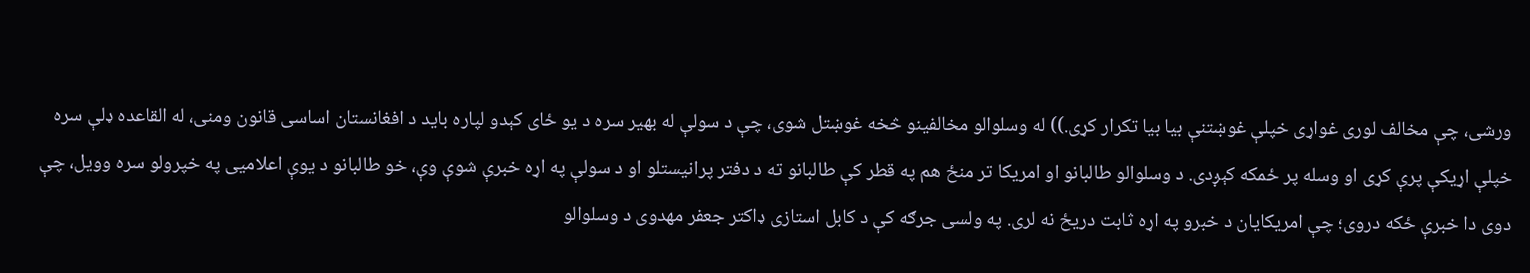ورشی، چې مخالف لورى غواړی خپلې غوښتنې بیا بیا تکرار کړی.)) له وسلوالو مخالفینو څخه غوښتل شوی، چې د سولې له بهیر سره د یو ځاى کېدو لپاره باید د افغانستان اساسی قانون ومنی، له القاعده ډلې سره خپلې اړیکې پرې کړی او وسله پر ځمکه کېږدی. د وسلوالو طالبانو او امریکا تر منځ هم په قطر کې طالبانو ته د دفتر پرانیستلو او د سولې په اړه خبرې شوې وې، خو طالبانو د یوې اعلامیی په خپرولو سره وویل، چې دوى دا خبرې ځکه دروی؛ چې امریکایان د خبرو په اړه ثابت دریځ نه لری. په ولسی جرګه کې د کابل استازى ډاکتر جعفر مهدوی د وسلوالو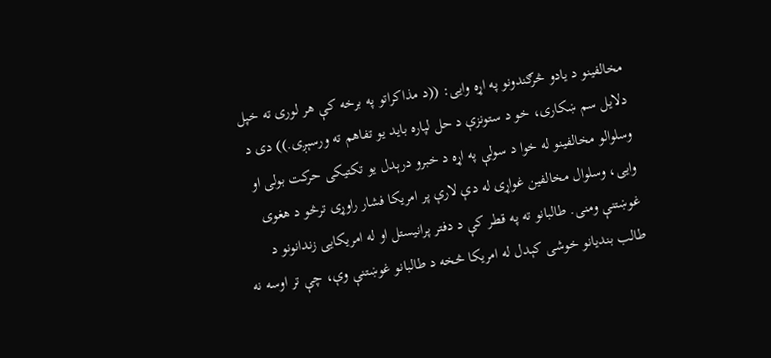مخالفینو د یادو څرګندونو په اړه وایی: ((د مذاکراتو په برخه کې هر لوری ته خپل دلایل سم ښکاری، خو د ستونزې د حل لپاره باید یو تفاهم ته ورسېږی.)) دى د وسلوالو مخالفینو له خوا د سولې په اړه د خبرو درېدل یو تکتیکی حرکت بولی او وایی، وسلوال مخالفین غواړی له دې لارې پر امریکا فشار راوړی ترڅو د هغوى غوښتنې ومنی. طالبانو ته په قطر کې د دفتر پرانیستل او له امریکایی زندانونو د طالب بندیانو خوشی کېدل له امریکا څخه د طالبانو غوښتنې وې، چې تر اوسه نه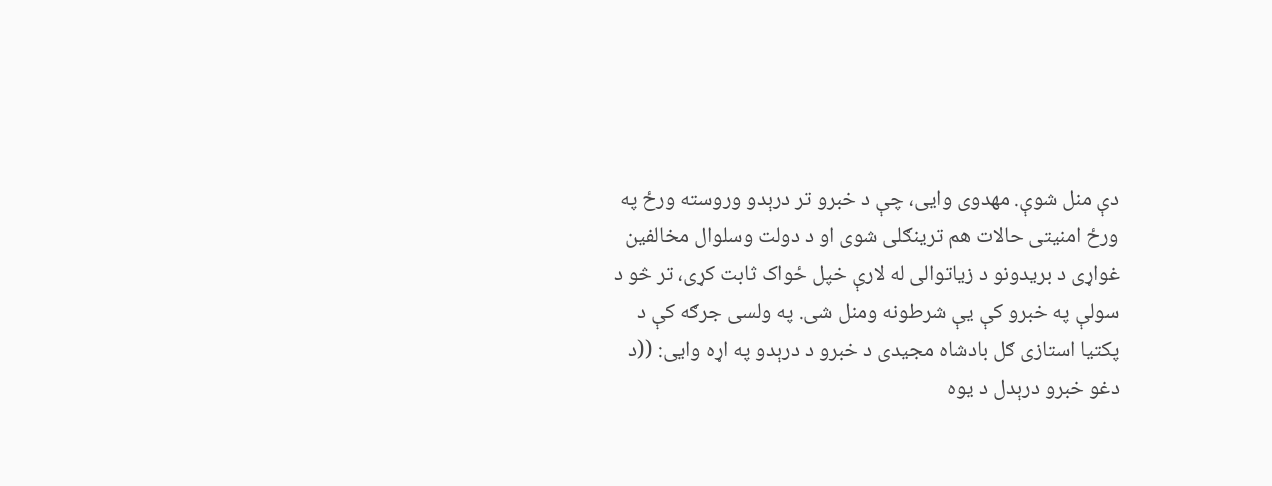دې منل شوې. مهدوی وایی، چې د خبرو تر درېدو وروسته ورځ په ورځ امنیتی حالات هم ترینګلی شوی او د دولت وسلوال مخالفین غواړی د بریدونو د زیاتوالی له لارې خپل ځواک ثابت کړی، تر څو د سولې په خبرو کې یې شرطونه ومنل شی. په ولسی جرګه کې د پکتیا استازى ګل بادشاه مجیدی د خبرو د درېدو په اړه وایی: ((د دغو خبرو درېدل د یوه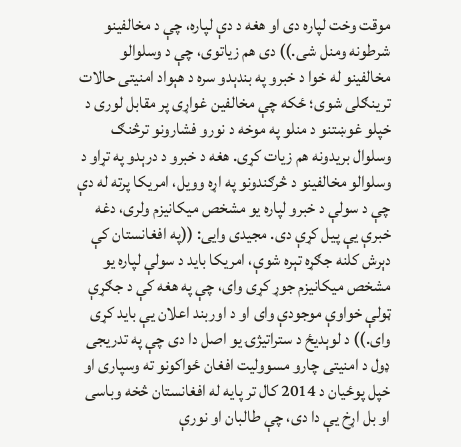موقت وخت لپاره دی او هغه د دې لپاره، چې د مخالفینو شرطونه ومنل شی.)) دی هم زیاتوی، چې د وسلوالو مخالفینو له خوا د خبرو په بندېدو سره د هېواد امنیتی حالات ترینګلی شوی؛ ځکه چې مخالفین غواړی پر مقابل لوری د خپلو غوښتنو د منلو په موخه د نورو فشارونو ترڅنګ وسلوال بریدونه هم زیات کړی. هغه د خبرو د درېدو په تړاو د وسلوالو مخالفینو د څرګندونو په اړه وویل، امریکا پرته له دې چې د سولې د خبرو لپاره یو مشخص میکانیزم ولری، دغه خبرې یې پیل کړې دی. مجیدی وایی: ((په افغانستان کې دېرش کلنه جګړه تېره شوې، امریکا باید د سولې لپاره یو مشخص میکانیزم جوړ کړى واى، چې په هغه کې د جګړې ټولې خواوې موجودې واى او د اوربند اعلان یې باید کړى واى.)) د لوېدیځ د ستراتیژۍ یو اصل دا دی چې په تدریجی ډول د امنیتی چارو مسوولیت افغان ځواکونو ته وسپاری او خپل پوځیان د 2014 کال تر پایه له افغانستان څخه وباسی او بل اړخ یې دا دی، چې طالبان او نورې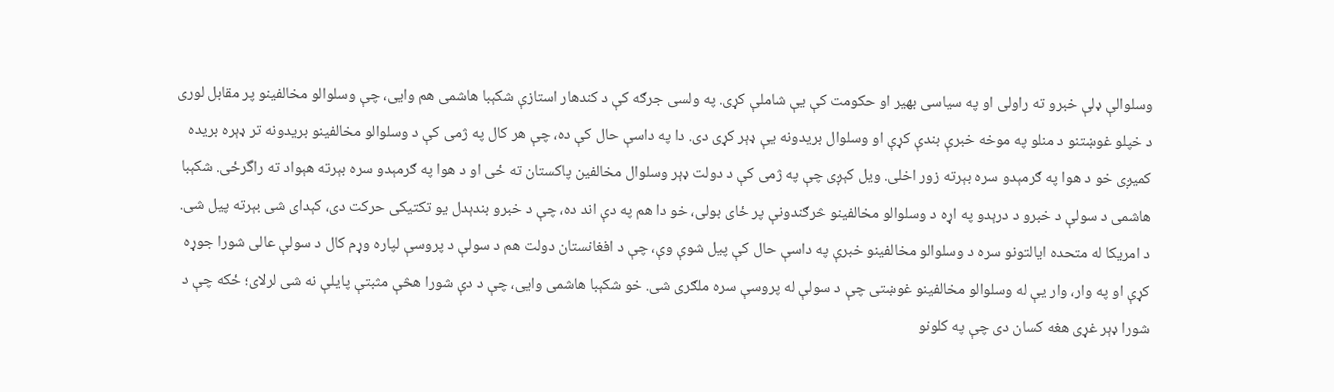وسلوالې ډلې خبرو ته راولی او په سیاسی بهیر او حکومت کې یې شاملې کړی. په ولسی جرګه کې د کندهار استازې شکېبا هاشمی هم وایی، چې وسلوالو مخالفینو پر مقابل لوری د خپلو غوښتنو د منلو په موخه خبرې بندې کړې او وسلوال بریدونه یې ډېر کړی دی. دا په داسې حال کې ده، چې هر کال په ژمی کې د وسلوالو مخالفینو بریدونه تر ډېره بریده کمیږی خو د هوا په ګرمېدو سره بېرته زور اخلی. ویل کېږی چې په ژمی کې د دولت ډېر وسلوال مخالفین پاکستان ته ځی او د هوا په ګرمېدو سره بېرته هېواد ته راگرځی. شکېبا هاشمی د سولې د خبرو د درېدو په اړه د وسلوالو مخالفینو څرګندونې پر ځاى بولی، خو دا هم په دې اند ده، چې د خبرو بندېدل یو تکتیکی حرکت دى، کېداى شی بېرته پیل شی. د امریکا له متحده ایالتونو سره د وسلوالو مخالفینو خبرې په داسې حال کې پیل شوې وې، چې د افغانستان دولت هم د سولې د پروسې لپاره وړم کال د سولې عالی شورا جوړه کړې او په وار، وار یې له وسلوالو مخالفینو غوښتی چې د سولې له پروسې سره ملګری شی. خو شکېبا هاشمی وایی، چې د دې شورا هڅې مثبتې پایلې نه شی لرلاى؛ ځکه چې د شورا ډېر غړی هغه کسان دی چې په کلونو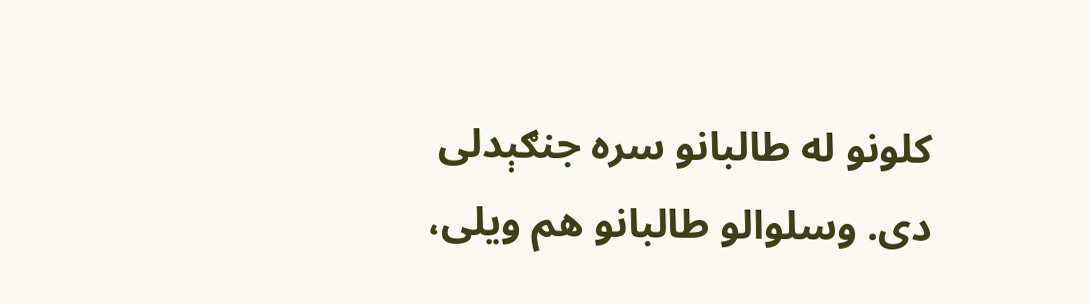کلونو له طالبانو سره جنګېدلی دی. وسلوالو طالبانو هم ویلی،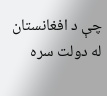چې د افغانستان له دولت سره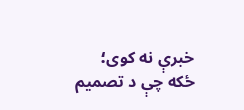خبرې نه کوی؛ ځکه چې د تصمیم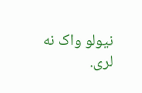نیولو واک نه لری.